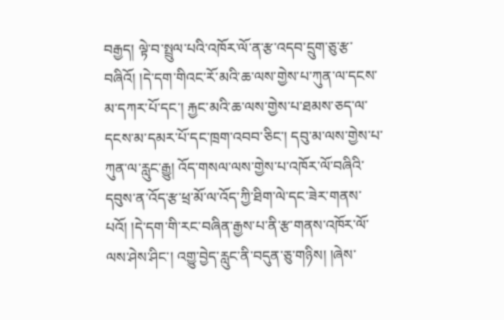བརྒྱད། ལྟེ་བ་སྤྲུལ་པའི་འཁོར་ལོ་ན་རྩ་འདབ་དྲུག་ཅུ་རྩ་བཞིའོ། །དེ་དག་གིའང་རོ་མའི་ཆ་ལས་གྱེས་པ་ཀུན་ལ་དངས་མ་དཀར་པོ་དང་། རྐྱང་མའི་ཆ་ལས་གྱེས་པ་ཐམས་ཅད་ལ་དངས་མ་དམར་པོ་དང་ཁྲག་འབབ་ཅིང་། དབུ་མ་ལས་གྱེས་པ་ཀུན་ལ་རླུང་རྒྱུ། འོད་གསལ་ལས་གྱེས་པ་འཁོར་ལོ་བཞིའི་དབུས་ན་འོད་རྩ་ཕྲ་མོ་ལ་འོད་ཀྱི་ཐིག་ལེ་དང་ཟེར་གནས་པའོ། །དེ་དག་གི་རང་བཞིན་རྒྱས་པ་ནི་རྩ་གནས་འཁོར་ལོ་ལས་ཤེས་ཤིང་། འགྱུ་བྱེད་རླུང་ནི་བདུན་ཅུ་གཉིས། །ཞེས་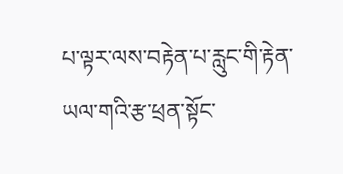པ་ལྟར་ལས་བརྟེན་པ་རླུང་གི་རྟེན་ཡལ་གའི་རྩ་ཕྲན་སྟོང་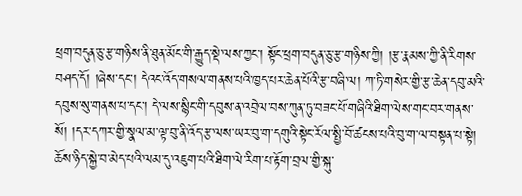ཕྲག་བདུན་ཅུ་རྩ་གཉིས་ནི་ཐུན་མོང་གི་རྒྱུད་སྡེ་ལས་ཀྱང་། སྟོང་ཕྲག་བདུན་ཅུ་རྩ་གཉིས་ཀྱི། །རྩ་རྣམས་ཀྱི་ནི་རིགས་བཤད་དོ། །ཞེས་དང་། དེའང་འོད་གསལ་གནས་པའི་ཁྱད་པར་ཆེན་པོའི་རྩ་བཞི་ལ། ཀ་ཏི་གསེར་གྱི་རྩ་ཆེན་དབུ་མའི་དབུས་སུ་གནས་པ་དང་། དེ་ལས་སྙིང་གི་དབུས་ན་འབྲེལ་བས་ཀུན་ཏུ་བཟང་པོ་གཞིའི་ཐིག་ལེས་གང་བར་གནས་སོ། །དར་དཀར་གྱི་སྣལ་མ་ལྟ་བུ་ནི་འོད་རྩ་ལས་ཡར་བུ་ག་དགུའི་སྟེང་རོལ་སྤྱི་བོ་ཚངས་པའི་བུ་ག་ལ་བསྟན་པ་སྟེ། ཆོས་ཉིད་སྐྱེ་བ་མེད་པའི་ལམ་དུ་འཇུག་པའི་ཐིག་ལེ་རིག་པ་རྟོག་བྲལ་གྱི་སྐུ་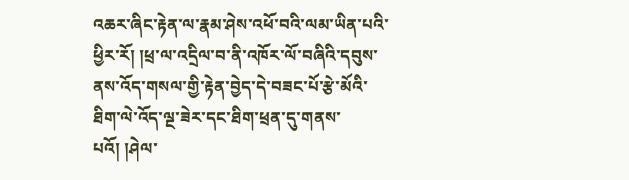འཆར་ཞིང་རྟེན་ལ་རྣམ་ཤེས་འཕོ་བའི་ལམ་ཡིན་པའི་ཕྱིར་རོ། །ཕྲ་ལ་འདྲིལ་བ་ནི་འཁོར་ལོ་བཞིའི་དབུས་ནས་འོད་གསལ་གྱི་རྟེན་བྱེད་དེ་བཟང་པོ་རྩེ་མོའི་ཐིག་ལེ་འོད་ལྔ་ཟེར་དང་ཐིག་ཕྲན་དུ་གནས་པའོ། །ཤེལ་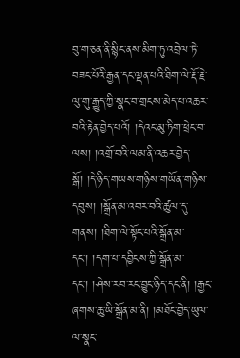བུ་ག་ཅན་ནི་སྙིང་ནས་མིག་ཏུ་འབྲེལ་ཏེ་བཟང་པོའི་རྒྱན་དང་ལྡན་པའི་ཐིག་ལེ་རྡོ་རྗེ་ལུ་གུ་རྒྱུད་ཀྱི་སྣང་བ་གྲངས་མེད་པ་འཆར་བའི་རྟེན་བྱེད་པའོ། །དེའང་མུ་ཏིག་ཕྲེང་བ་ལས། །འགྲོ་བའི་ལམ་ནི་འཆར་བྱེད་སྒོ། །དེ་ཉིད་གཡས་གཉིས་གཡོན་གཉིས་དབུས། །སྒྲོན་མ་འབར་བའི་ཚུལ་དུ་གནས། །ཐིག་ལེ་སྟོང་པའི་སྒྲོན་མ་དང་། །དག་པ་དབྱིངས་ཀྱི་སྒྲོན་མ་དང་། །ཤེས་རབ་རང་བྱུང་ཉིད་དང་ནི། །རྒྱང་ཞགས་ཆུ་ཡི་སྒྲོན་མ་ནི། །མཐོང་བྱེད་ཡུལ་ལ་སྣང་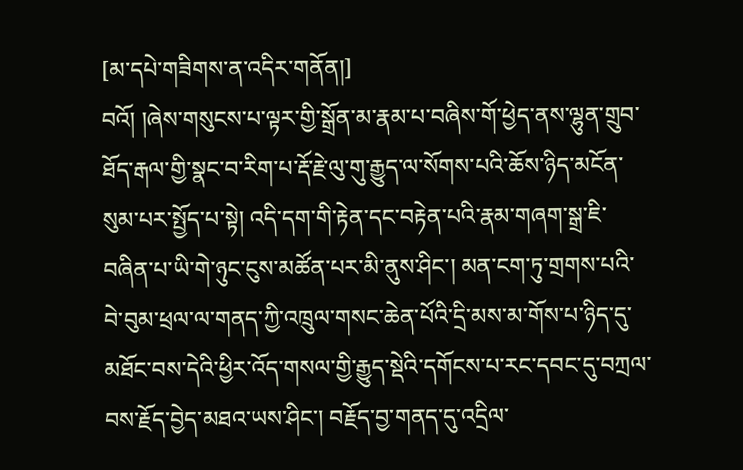[མ་དཔེ་གཟིགས་ན་འདིར་གནོན།]
བའོ། །ཞེས་གསུངས་པ་ལྟར་གྱི་སྒྲོན་མ་རྣམ་པ་བཞིས་གོ་ཕྱེད་ནས་ལྷུན་གྲུབ་ཐོད་རྒལ་གྱི་སྣང་བ་རིག་པ་རྡོ་རྗེ་ལུ་གུ་རྒྱུད་ལ་སོགས་པའི་ཆོས་ཉིད་མངོན་སུམ་པར་སྤྱོད་པ་སྟེ། འདི་དག་གི་རྟེན་དང་བརྟེན་པའི་རྣམ་གཞག་སྒྲ་ཇི་བཞིན་པ་ཡི་གེ་ཉུང་ངུས་མཚོན་པར་མི་ནུས་ཤིང་། མན་ངག་ཏུ་གྲགས་པའི་བེ་བུམ་ཕྲལ་ལ་གནད་ཀྱི་འཁྲུལ་གསང་ཆེན་པོའི་དྲི་མས་མ་གོས་པ་ཉིད་དུ་མཐོང་བས་དེའི་ཕྱིར་འོད་གསལ་གྱི་རྒྱུད་སྡེའི་དགོངས་པ་རང་དབང་དུ་བཀྲལ་བས་རྗོད་བྱེད་མཐའ་ཡས་ཤིང་། བརྗོད་བྱ་གནད་དུ་འདྲིལ་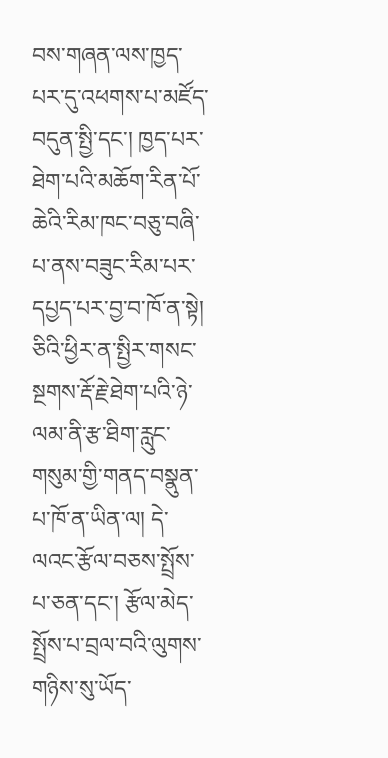བས་གཞན་ལས་ཁྱད་པར་དུ་འཕགས་པ་མཛོད་བདུན་སྤྱི་དང་། ཁྱད་པར་ཐེག་པའི་མཆོག་རིན་པོ་ཆེའི་རིམ་ཁང་བཅུ་བཞི་པ་ནས་བཟུང་རིམ་པར་དཔྱད་པར་བྱ་བ་ཁོ་ན་སྟེ། ཅིའི་ཕྱིར་ན་སྤྱིར་གསང་སྔགས་རྡོ་རྗེ་ཐེག་པའི་ཉེ་ལམ་ནི་རྩ་ཐིག་རླུང་གསུམ་གྱི་གནད་བསྣུན་པ་ཁོ་ན་ཡིན་ལ། དེ་ལའང་རྩོལ་བཅས་སྤྲོས་པ་ཅན་དང་། རྩོལ་མེད་སྤྲོས་པ་བྲལ་བའི་ལུགས་གཉིས་སུ་ཡོད་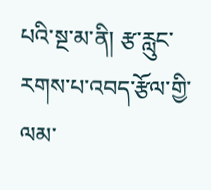པའི་སྔ་མ་ནི། རྩ་རླུང་རགས་པ་འབད་རྩོལ་གྱི་ལམ་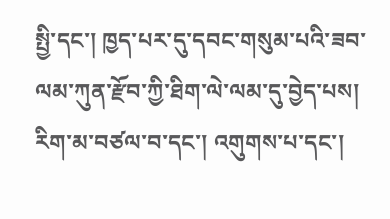སྤྱི་དང་། ཁྱད་པར་དུ་དབང་གསུམ་པའི་ཟབ་ལམ་ཀུན་རྫོབ་ཀྱི་ཐིག་ལེ་ལམ་དུ་བྱེད་པས། རིག་མ་བཙལ་བ་དང་། འགུགས་པ་དང་།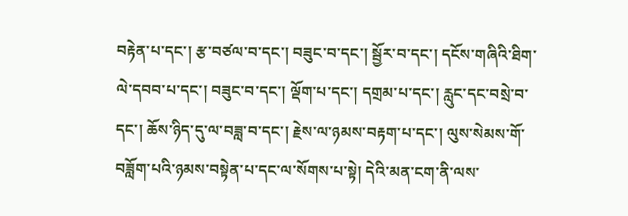བརྟེན་པ་དང་། རྩ་བཙལ་བ་དང་། བཟུང་བ་དང་། སྦྱོར་བ་དང་། དངོས་གཞིའི་ཐིག་ལེ་དབབ་པ་དང་། བཟུང་བ་དང་། ལྡོག་པ་དང་། དགྲམ་པ་དང་། རླུང་དང་བསྲེ་བ་དང་། ཆོས་ཉིད་དུ་ལ་བཟླ་བ་དང་། རྗེས་ལ་ཉམས་བརྟག་པ་དང་། ལུས་སེམས་གོ་བཟློག་པའི་ཉམས་བསྟེན་པ་དང་ལ་སོགས་པ་སྟེ། དེའི་མན་ངག་ནི་ལས་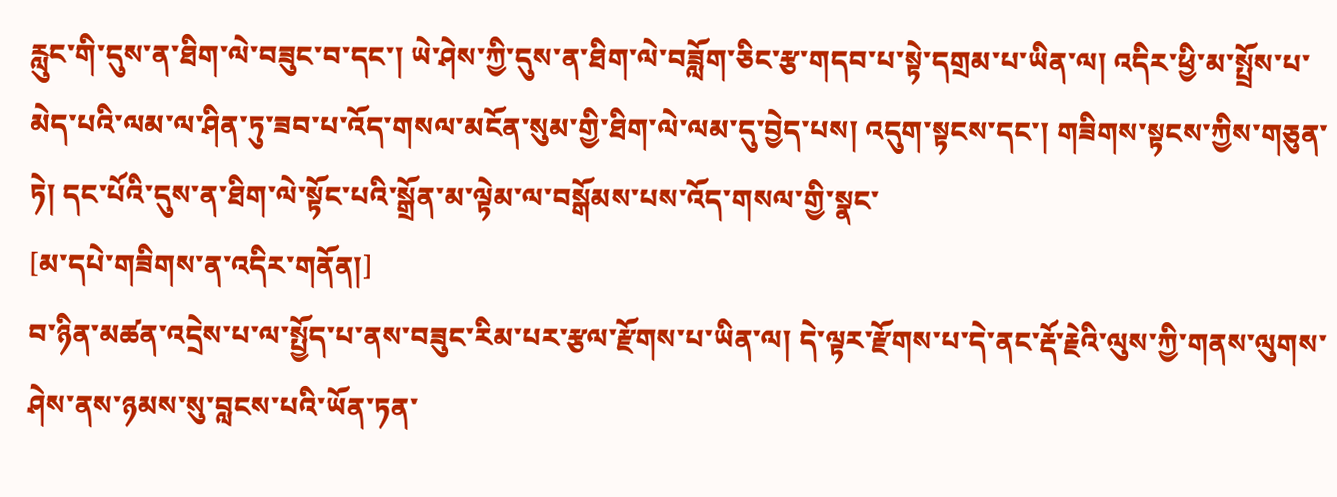རླུང་གི་དུས་ན་ཐིག་ལེ་བཟུང་བ་དང་། ཡེ་ཤེས་ཀྱི་དུས་ན་ཐིག་ལེ་བཟློག་ཅིང་རྩ་གདབ་པ་སྟེ་དགྲམ་པ་ཡིན་ལ། འདིར་ཕྱི་མ་སྤྲོས་པ་མེད་པའི་ལམ་ལ་ཤིན་ཏུ་ཟབ་པ་འོད་གསལ་མངོན་སུམ་གྱི་ཐིག་ལེ་ལམ་དུ་བྱེད་པས། འདུག་སྟངས་དང་། གཟིགས་སྟངས་ཀྱིས་གཅུན་ཏེ། དང་པོའི་དུས་ན་ཐིག་ལེ་སྟོང་པའི་སྒྲོན་མ་ལྟེམ་ལ་བསྒོམས་པས་འོད་གསལ་གྱི་སྣང་
[མ་དཔེ་གཟིགས་ན་འདིར་གནོན།]
བ་ཉིན་མཚན་འདྲེས་པ་ལ་སྤྱོད་པ་ནས་བཟུང་རིམ་པར་རྩལ་རྫོགས་པ་ཡིན་ལ། དེ་ལྟར་རྫོགས་པ་དེ་ནང་རྡོ་རྗེའི་ལུས་ཀྱི་གནས་ལུགས་ཤེས་ནས་ཉམས་སུ་བླངས་པའི་ཡོན་ཏན་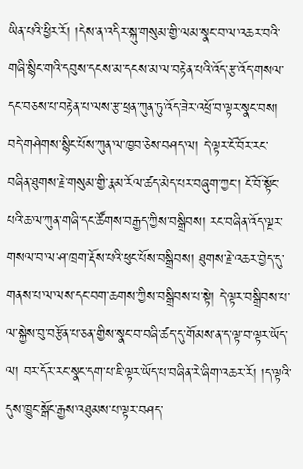ཡིན་པའི་ཕྱིར་རོ། །དེས་ན་འདིར་སྐུ་གསུམ་གྱི་ལམ་སྣང་བ་ལ་འཆར་བའི་གཞི་སྙིང་གའི་དབུས་དངས་མ་དངས་མ་ལ་བརྟེན་པའི་འོད་རྩ་འོད་གསལ་དང་བཅས་པ་བརྟེན་པ་ལས་རྩ་ཕྲན་ཀུན་ཏུ་འོད་ཟེར་འཕྲོ་བ་ལྟར་སྣང་བས། བདེ་གཤེགས་སྙིང་པོས་ཀུན་ལ་ཁྱབ་ཅེས་བཤད་ལ། དེ་ལྟར་ངོ་བོར་རང་བཞིན་ཐུགས་རྗེ་གསུམ་གྱི་རྣམ་རོལ་ཚད་མེད་པར་བཞུག་ཀྱང་། ངོ་བོ་སྟོང་པའི་ཆ་ལ་ཀུན་གཞི་དང་ཚོགས་བརྒྱད་ཀྱིས་བསྒྲིབས། རང་བཞིན་འོད་ལྔར་གསལ་བ་ལ་ཤ་ཁྲག་རྡོས་པའི་ཕུང་པོས་བསྒྲིབས། ཐུགས་རྗེ་འཆར་བྱེད་དུ་གནས་པ་ལ་ལས་དང་བག་ཆགས་ཀྱིས་བསྒྲིབས་པ་སྟེ། དེ་ལྟར་བསྒྲིབས་པ་ལ་སྐྱེས་བུ་བརྩོན་པ་ཅན་གྱིས་སྣང་བ་བཞི་ཚད་དུ་གོམས་ན་ད་ལྟ་བ་ལྟར་ཡོད་ལ། བར་དོར་རང་སྣང་དག་པ་ཇི་ལྟར་ཡོད་པ་བཞིན་རེ་ཞིག་འཆར་རོ། །ད་ལྟའི་དུས་ཁྱུང་སྒོང་རྒྱས་འཐུམས་པ་ལྟར་བཤད་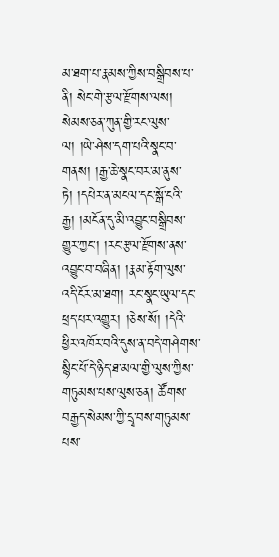མ་ཐག་པ་རྣམས་ཀྱིས་བསྒྲིབས་པ་ནི། སེང་གེ་རྩལ་རྫོགས་ལས། སེམས་ཅན་ཀུན་གྱི་རང་ལུས་ལ། །ཡེ་ཤེས་དག་པའི་སྣང་བ་གནས། །རྒྱ་ཆེ་སྣང་བར་མ་ནུས་ཏེ། །དཔེར་ན་མངལ་དང་སྒོ་ངའི་རྒྱ། །མངོན་དུ་མི་འབྱུང་བསྒྲིབས་གྱུར་ཀྱང་། །རང་རྩལ་རྫོགས་ནས་འབྱུང་བ་བཞིན། །རྣམ་རྟོག་ལུས་འདི་ངོར་མ་ཐག། རང་སྣང་ཡུལ་དང་ཕྲད་པར་འགྱུར། །ཅེས་སོ། །དེའི་ཕྱིར་འཁོར་བའི་དུས་ན་བདེ་གཤེགས་སྙིང་པོ་དེ་ཉིད་ཐ་མལ་གྱི་ལུས་ཀྱིས་གཏུམས་པས་ལུས་ཅན། ཚོགས་བརྒྱད་སེམས་ཀྱི་དྲྭ་བས་གཏུམས་པས་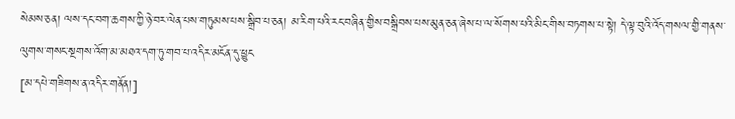སེམས་ཅན། ལས་དང་བག་ཆགས་ཀྱི་ཉེ་བར་ལེན་པས་གཏུམས་པས་སྒྲིབ་པ་ཅན། མ་རིག་པའི་རང་བཞིན་གྱིས་བསྒྲིབས་པས་མུན་ཅན་ཞེས་པ་ལ་སོགས་པའི་མིང་གིས་བཏགས་པ་སྟེ། དེ་ལྟ་བུའི་འོད་གསལ་གྱི་གནས་ལུགས་གསང་སྔགས་འོག་མ་མཐའ་དག་ཏུ་གབ་པ་འདིར་མངོན་དུ་ཕྱུང
[མ་དཔེ་གཟིགས་ན་འདིར་གནོན།]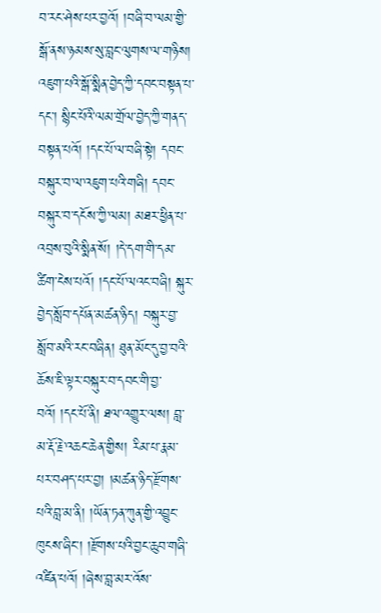བ་རང་ཤེས་པར་བྱའོ། །བཞི་བ་ལམ་གྱི་སྒོ་ནས་ཉམས་སུ་བླང་ལུགས་ལ་གཉིས། འཇུག་པའི་སྒོ་སྨིན་བྱེད་ཀྱི་དབང་བསྟན་པ་དང་། སྙིང་པོའི་ལམ་གྲོལ་བྱེད་ཀྱི་གནད་བསྟན་པའོ། །དང་པོ་ལ་བཞི་སྟེ། དབང་བསྐུར་བ་ལ་འཇུག་པའི་གཞི། དབང་བསྐུར་བ་དངོས་ཀྱི་ལམ། མཐར་ཕྱིན་པ་འབྲས་བུའི་སྨིན་སོ། །དེ་དག་གི་དམ་ཚིག་ངེས་པའོ། །དང་པོ་ལའང་བཞི། སྐུར་བྱེད་སློབ་དཔོན་མཚན་ཉིད། བསྐུར་བྱ་སློབ་མའི་རང་བཞིན། ཐུན་མོང་དུ་བྱ་བའི་ཆོས་ཇི་ལྟར་བསྐུར་བ་དབང་གི་བྱ་བའོ། །དང་པོ་ནི། ཐལ་འགྱུར་ལས། བླ་མ་རྡོ་རྗེ་འཆང་ཆེན་གྱིས། རིམ་པ་རྣམ་པར་བཤད་པར་བྱ། །མཚན་ཉིད་རྫོགས་པའི་བླ་མ་ནི། །ཡོན་ཏན་ཀུན་གྱི་འབྱུང་ཁུངས་ཞིང་། །རྫོགས་པའི་བྱང་ཆུབ་གཞི་འཛིན་པའོ། །ཞེས་བླ་མར་འོས་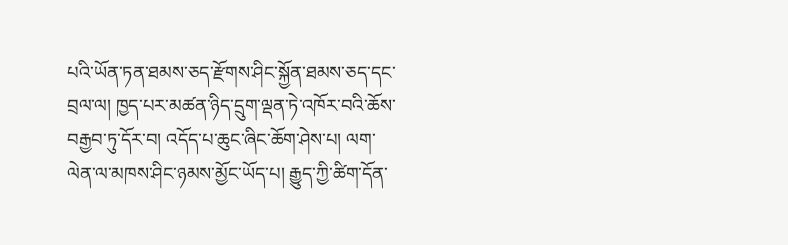པའི་ཡོན་ཏན་ཐམས་ཅད་རྫོགས་ཤིང་སྐྱོན་ཐམས་ཅད་དང་བྲལ་ལ། ཁྱད་པར་མཚན་ཉིད་དྲུག་ལྡན་ཏེ་འཁོར་བའི་ཆོས་བརྒྱབ་ཏུ་དོར་བ། འདོད་པ་ཆུང་ཞིང་ཆོག་ཤེས་པ། ལག་ལེན་ལ་མཁས་ཤིང་ཉམས་མྱོང་ཡོད་པ། རྒྱུད་ཀྱི་ཚིག་དོན་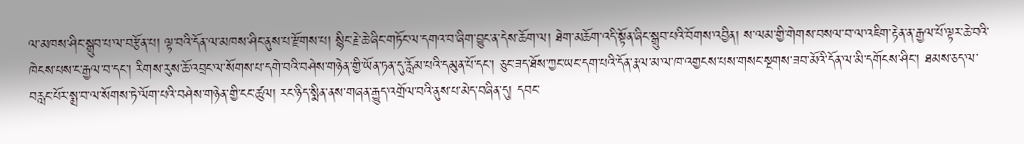ལ་མཁས་ཤིང་སྒྲུབ་པ་ལ་བརྩོན་པ། ལྟ་བའི་དོན་ལ་མཁས་ཤིང་ནུས་པ་རྫོགས་པ། སྙིང་རྗེ་ཆེ་ཞིང་གཏོང་ལ་དགའ་བ་ཞིག་བྱུང་ན་དེས་ཆོག་ལ། ཐེག་མཆོག་འདི་སྟོན་ཞིང་སྒྲུབ་པའི་བོགས་འབྱིན། ས་ལམ་གྱི་གེགས་བསལ་བ་ལ་འཇིག་རྟེན་ན་རྒྱལ་པོ་ལྟར་ཆེ་བའི་ཁེངས་པས་ང་རྒྱལ་བ་དང་། རིགས་རུས་ཆོ་འབྲང་ལ་སོགས་པ་དགེ་བའི་བཤེས་གཉེན་གྱི་ཡོན་ཏན་དུ་རློམ་པའི་དམུན་པོ་དང་། ཅུང་ཟད་ཐོས་ཀྱང་ཡང་དག་པའི་དོན་རྣལ་མ་ལ་ཁ་འགྱངས་པས་གསང་སྔགས་ཟབ་མོའི་དོན་ལ་མི་དགོངས་ཤིང་། ཐམས་ཅད་ལ་བརླང་པོར་སྨྲ་བ་ལ་སོགས་ཏེ་ལོག་པའི་བཤེས་གཉེན་གྱི་ངང་ཚུལ། རང་ཉིད་སྨིན་ནས་གཞན་རྒྱུད་འགྲོལ་བའི་ནུས་པ་མེད་བཞིན་དུ། དབང་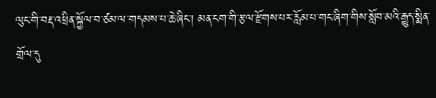ལུང་གི་བརྡ་འཕྲིན་སྐྱོལ་བ་ཙམ་ལ་གདམས་པ་ཆེ་ཞིང་། མན་ངག་གི་རྩལ་རྫོགས་པར་རློམ་པ་གང་ཞིག་གིས་སློབ་མའི་རྒྱུད་སྨིན་གྲོལ་དུ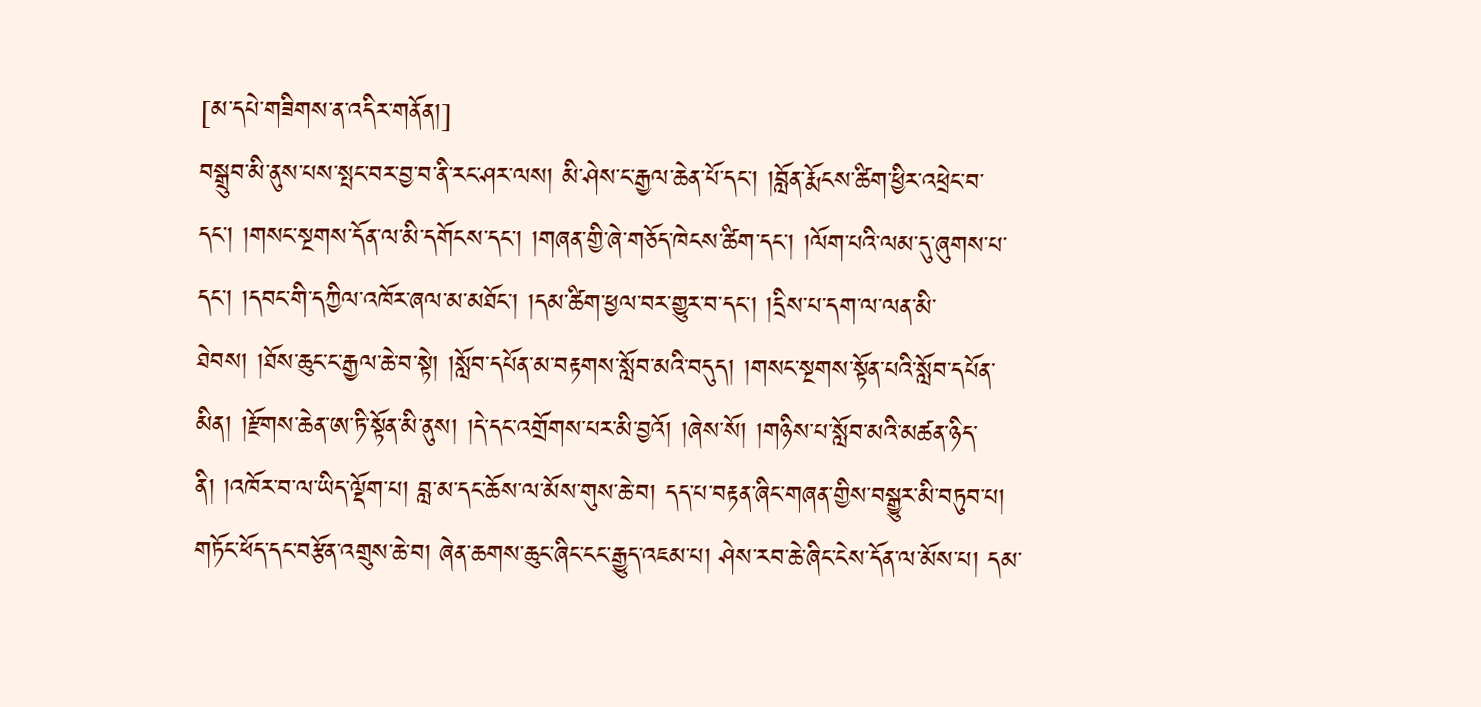[མ་དཔེ་གཟིགས་ན་འདིར་གནོན།]
བསྒྲུབ་མི་ནུས་པས་སྤང་བར་བྱ་བ་ནི་རང་ཤར་ལས། མི་ཤེས་ང་རྒྱལ་ཆེན་པོ་དང་། །བློན་རྨོངས་ཚིག་ཕྱིར་འཕྲེང་བ་དང་། །གསང་སྔགས་དོན་ལ་མི་དགོངས་དང་། །གཞན་གྱི་ཞེ་གཅོད་ཁེངས་ཚིག་དང་། །ལོག་པའི་ལམ་དུ་ཞུགས་པ་དང་། །དབང་གི་དཀྱིལ་འཁོར་ཞལ་མ་མཐོང་། །དམ་ཚིག་ཕྱལ་བར་གྱུར་བ་དང་། །དྲིས་པ་དག་ལ་ལན་མི་ཐེབས། །ཐོས་ཆུང་ང་རྒྱལ་ཆེ་བ་སྟེ། །སློབ་དཔོན་མ་བརྟགས་སློབ་མའི་བདུད། །གསང་སྔགས་སྟོན་པའི་སློབ་དཔོན་མིན། །རྫོགས་ཆེན་ཨ་ཏི་སྟོན་མི་ནུས། །དེ་དང་འགྲོགས་པར་མི་བྱའོ། །ཞེས་སོ། །གཉིས་པ་སློབ་མའི་མཚན་ཉིད་ནི། །འཁོར་བ་ལ་ཡིད་ལྡོག་པ། བླ་མ་དང་ཆོས་ལ་མོས་གུས་ཆེ་བ། དད་པ་བརྟན་ཞིང་གཞན་གྱིས་བསྒྱུར་མི་བཏུབ་པ། གཏོང་ཕོད་དང་བརྩོན་འགྲུས་ཆེ་བ། ཞེན་ཆགས་ཆུང་ཞིང་ངང་རྒྱུད་འཇམ་པ། ཤེས་རབ་ཆེ་ཞིང་ངེས་དོན་ལ་མོས་པ། དམ་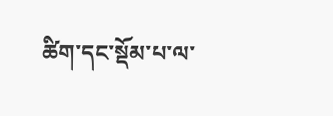ཚིག་དང་སྡོམ་པ་ལ་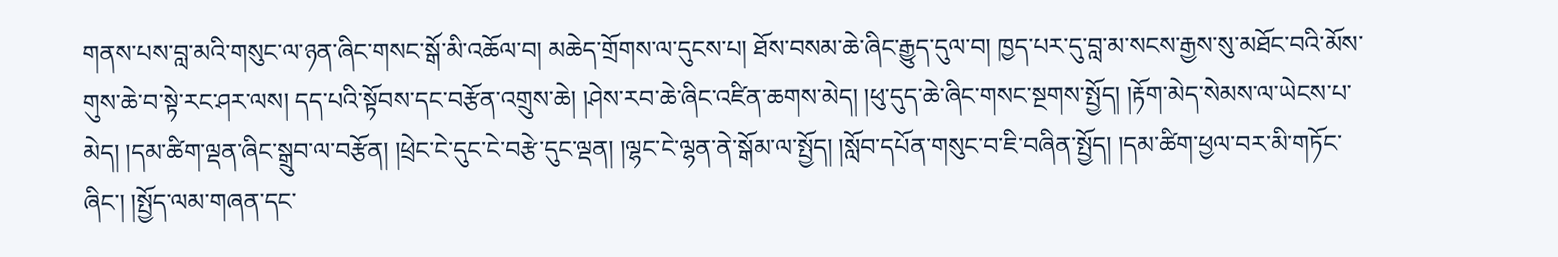གནས་པས་བླ་མའི་གསུང་ལ་ཉན་ཞིང་གསང་སྒོ་མི་འཆོལ་བ། མཆེད་གྲོགས་ལ་དུངས་པ། ཐོས་བསམ་ཆེ་ཞིང་རྒྱུད་དུལ་བ། ཁྱད་པར་དུ་བླ་མ་སངས་རྒྱས་སུ་མཐོང་བའི་མོས་གུས་ཆེ་བ་སྟེ་རང་ཤར་ལས། དད་པའི་སྟོབས་དང་བརྩོན་འགྲུས་ཆེ། །ཤེས་རབ་ཆེ་ཞིང་འཛིན་ཆགས་མེད། །ཕུ་དུད་ཆེ་ཞིང་གསང་སྔགས་སྤྱོད། །རྟོག་མེད་སེམས་ལ་ཡེངས་པ་མེད། །དམ་ཚིག་ལྡན་ཞིང་སྒྲུབ་ལ་བརྩོན། །ཕྲེང་ངེ་དུང་ངེ་བརྩེ་དུང་ལྡན། །ལྷང་ངེ་ལྷན་ནེ་སྒོམ་ལ་སྤྱོད། །སློབ་དཔོན་གསུང་བ་ཇི་བཞིན་སྤྱོད། །དམ་ཚིག་ཕྱལ་བར་མི་གཏོང་ཞིང་། །སྤྱོད་ལམ་གཞན་དང་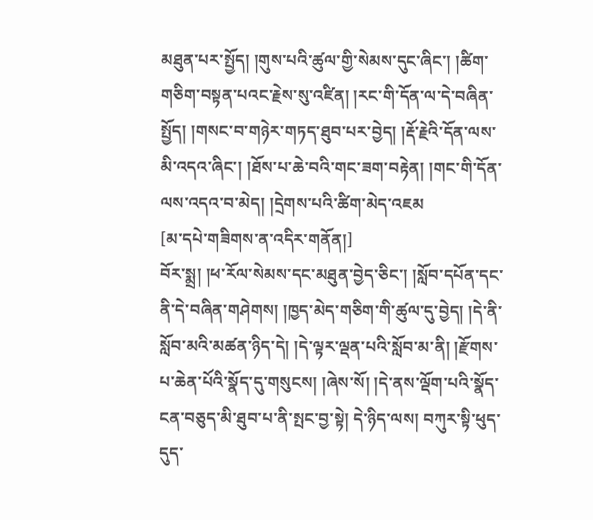མཐུན་པར་སྤྱོད། །གུས་པའི་ཚུལ་གྱི་སེམས་དུང་ཞིང་། །ཚིག་གཅིག་བསྟན་པའང་རྗེས་སུ་འཛིན། །རང་གི་དོན་ལ་དེ་བཞིན་སྤྱོད། །གསང་བ་གཉེར་གཏད་ཐུབ་པར་བྱེད། །རྡོ་རྗེའི་དོན་ལས་མི་འདའ་ཞིང་། །ཐོས་པ་ཆེ་བའི་གང་ཟག་བརྟེན། །གང་གི་དོན་ལས་འདའ་བ་མེད། །དྲེགས་པའི་ཚིག་མེད་འཇམ
[མ་དཔེ་གཟིགས་ན་འདིར་གནོན།]
བོར་སྨྲ། །ཕ་རོལ་སེམས་དང་མཐུན་བྱེད་ཅིང་། །སློབ་དཔོན་དང་ནི་དེ་བཞིན་གཤེགས། །ཁྱད་མེད་གཅིག་གི་ཚུལ་དུ་བྱེད། །དེ་ནི་སློབ་མའི་མཚན་ཉིད་དེ། །དེ་ལྟར་ལྡན་པའི་སློབ་མ་ནི། །རྫོགས་པ་ཆེན་པོའི་སྣོད་དུ་གསུངས། །ཞེས་སོ། །དེ་ནས་ལྡོག་པའི་སྣོད་ངན་བཅུད་མི་ཐུབ་པ་ནི་སྤང་བྱ་སྟེ། དེ་ཉིད་ལས། བཀུར་སྟི་ཕུད་དུད་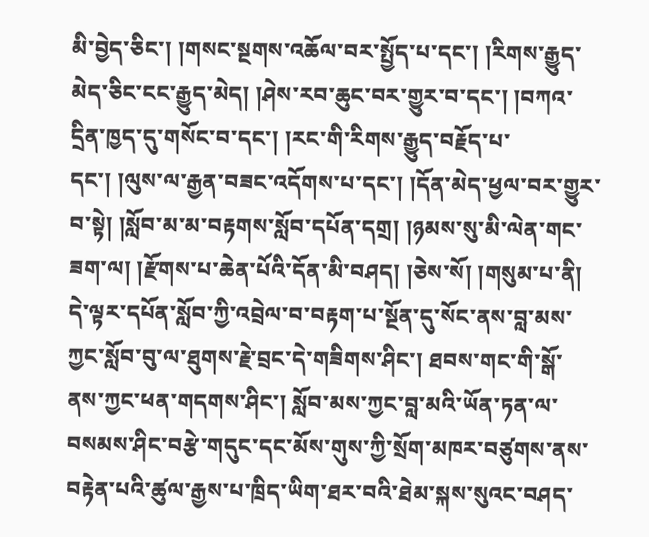མི་བྱེད་ཅིང་། །གསང་སྔགས་འཆོལ་བར་སྤྱོད་པ་དང་། །རིགས་རྒྱུད་མེད་ཅིང་ངང་རྒྱུད་མེད། །ཤེས་རབ་ཆུང་བར་གྱུར་བ་དང་། །བཀའ་དྲིན་ཁྱད་དུ་གསོང་བ་དང་། །རང་གི་རིགས་རྒྱུད་བརྗོད་པ་དང་། །ལུས་ལ་རྒྱན་བཟང་འདོགས་པ་དང་། །དོན་མེད་ཕྱལ་བར་གྱུར་བ་སྟེ། །སློབ་མ་མ་བརྟགས་སློབ་དཔོན་དགྲ། །ཉམས་སུ་མི་ལེན་གང་ཟག་ལ། །རྫོགས་པ་ཆེན་པོའི་དོན་མི་བཤད། །ཅེས་སོ། །གསུམ་པ་ནི། དེ་ལྟར་དཔོན་སློབ་ཀྱི་འབྲེལ་བ་བརྟག་པ་སྔོན་དུ་སོང་ནས་བླ་མས་ཀྱང་སློབ་བུ་ལ་ཐུགས་རྗེ་བྲང་དེ་གཟིགས་ཤིང་། ཐབས་གང་གི་སྒོ་ནས་ཀྱང་ཕན་གདགས་ཤིང་། སློབ་མས་ཀྱང་བླ་མའི་ཡོན་ཏན་ལ་བསམས་ཤིང་བརྩེ་གདུང་དང་མོས་གུས་ཀྱི་སྲོག་མཁར་བཙུགས་ནས་བརྟེན་པའི་ཚུལ་རྒྱས་པ་ཁྲིད་ཡིག་ཐར་བའི་ཐེམ་སྐས་སུའང་བཤད་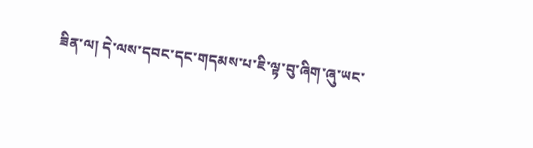ཟིན་ལ། དེ་ལས་དབང་དང་གདམས་པ་ཇི་ལྟ་བུ་ཞིག་ཞུ་ཡང་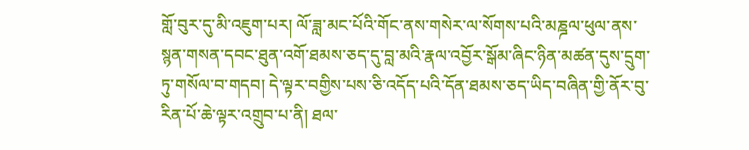གློ་བུར་དུ་མི་འཇུག་པར། ལོ་ཟླ་མང་པོའི་གོང་ནས་གསེར་ལ་སོགས་པའི་མཎྜལ་ཕུལ་ནས་སྙན་གསན་དབང་ཐུན་འགོ་ཐམས་ཅད་དུ་བླ་མའི་རྣལ་འབྱོར་སྒོམ་ཞིང་ཉིན་མཚན་དུས་དྲུག་ཏུ་གསོལ་བ་གདབ། དེ་ལྟར་བགྱིས་པས་ཅི་འདོད་པའི་དོན་ཐམས་ཅད་ཡིད་བཞིན་གྱི་ནོར་བུ་རིན་པོ་ཆེ་ལྟར་འགྲུབ་པ་ནི། ཐལ་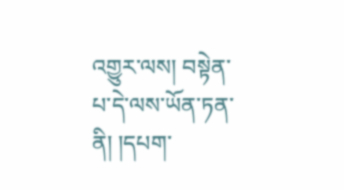འགྱུར་ལས། བསྟེན་པ་དེ་ལས་ཡོན་ཏན་ནི། །དཔག་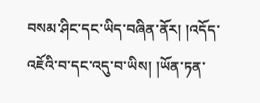བསམ་ཤིང་དང་ཡིད་བཞིན་ནོར། །འདོད་འཇོའི་བ་དང་འདུ་བ་ཡིས། །ཡོན་ཏན་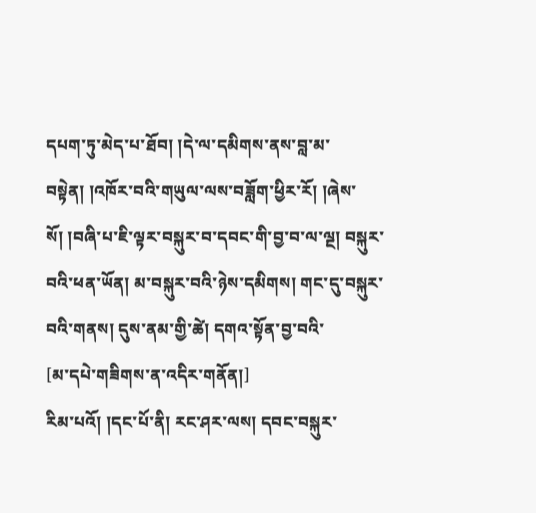དཔག་ཏུ་མེད་པ་ཐོབ། །དེ་ལ་དམིགས་ནས་བླ་མ་བསྟེན། །འཁོར་བའི་གཡུལ་ལས་བཟློག་ཕྱིར་རོ། །ཞེས་སོ། །བཞི་པ་ཇི་ལྟར་བསྐུར་བ་དབང་གི་བྱ་བ་ལ་ལྔ། བསྐུར་བའི་ཕན་ཡོན། མ་བསྐུར་བའི་ཉེས་དམིགས། གང་དུ་བསྐུར་བའི་གནས། དུས་ནམ་གྱི་ཚེ། དགའ་སྟོན་བྱ་བའི་
[མ་དཔེ་གཟིགས་ན་འདིར་གནོན།]
རིམ་པའོ། །དང་པོ་ནི། རང་ཤར་ལས། དབང་བསྐུར་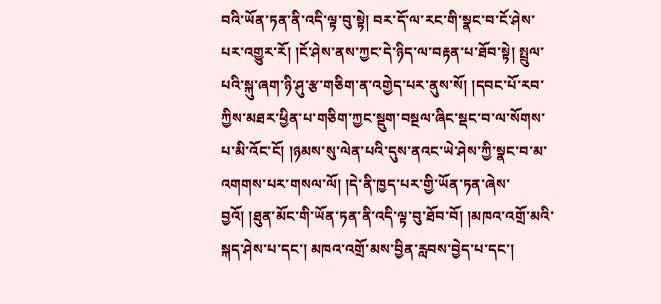བའི་ཡོན་ཏན་ནི་འདི་ལྟ་བུ་སྟེ། བར་དོ་ལ་རང་གི་སྣང་བ་ངོ་ཤེས་པར་འགྱུར་རོ། །ངོ་ཤེས་ནས་ཀྱང་དེ་ཉིད་ལ་བརྟན་པ་ཐོབ་སྟེ། སྤྲུལ་པའི་སྐུ་ཞག་ཉི་ཤུ་རྩ་གཅིག་ན་འགྱེད་པར་ནུས་སོ། །དབང་པོ་རབ་ཀྱིས་མཐར་ཕྱིན་པ་གཅིག་ཀྱང་སྡུག་བསྔལ་ཞིང་སྡང་བ་ལ་སོགས་པ་མི་འོང་ངོ། །ཉམས་སུ་ལེན་པའི་དུས་ནའང་ཡེ་ཤེས་ཀྱི་སྣང་བ་མ་འགགས་པར་གསལ་ལོ། །དེ་ནི་ཁྱད་པར་གྱི་ཡོན་ཏན་ཞེས་བྱའོ། །ཐུན་མོང་གི་ཡོན་ཏན་ནི་འདི་ལྟ་བུ་ཐོབ་བོ། །མཁའ་འགྲོ་མའི་སྐད་ཤེས་པ་དང་། མཁའ་འགྲོ་མས་བྱིན་རླབས་བྱེད་པ་དང་།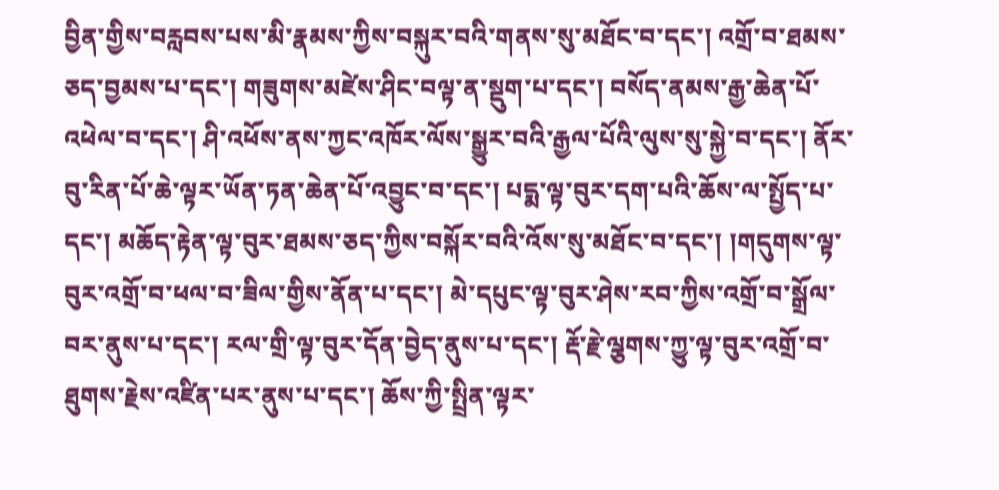བྱིན་གྱིས་བརླབས་པས་མི་རྣམས་ཀྱིས་བསྐུར་བའི་གནས་སུ་མཐོང་བ་དང་། འགྲོ་བ་ཐམས་ཅད་བྱམས་པ་དང་། གཟུགས་མཛེས་ཤིང་བལྟ་ན་སྡུག་པ་དང་། བསོད་ནམས་རྒྱ་ཆེན་པོ་འཕེལ་བ་དང་། ཤི་འཕོས་ནས་ཀྱང་འཁོར་ལོས་སྒྱུར་བའི་རྒྱལ་པོའི་ལུས་སུ་སྐྱེ་བ་དང་། ནོར་བུ་རིན་པོ་ཆེ་ལྟར་ཡོན་ཏན་ཆེན་པོ་འབྱུང་བ་དང་། པདྨ་ལྟ་བུར་དག་པའི་ཆོས་ལ་སྤྱོད་པ་དང་། མཆོད་རྟེན་ལྟ་བུར་ཐམས་ཅད་ཀྱིས་བསྐོར་བའི་འོས་སུ་མཐོང་བ་དང་། །གདུགས་ལྟ་བུར་འགྲོ་བ་ཕལ་བ་ཟིལ་གྱིས་ནོན་པ་དང་། མེ་དཔུང་ལྟ་བུར་ཤེས་རབ་ཀྱིས་འགྲོ་བ་སྒྲོལ་བར་ནུས་པ་དང་། རལ་གྲི་ལྟ་བུར་དོན་བྱེད་ནུས་པ་དང་། རྡོ་རྗེ་ལྕགས་ཀྱུ་ལྟ་བུར་འགྲོ་བ་ཐུགས་རྗེས་འཛིན་པར་ནུས་པ་དང་། ཆོས་ཀྱི་སྤྲིན་ལྟར་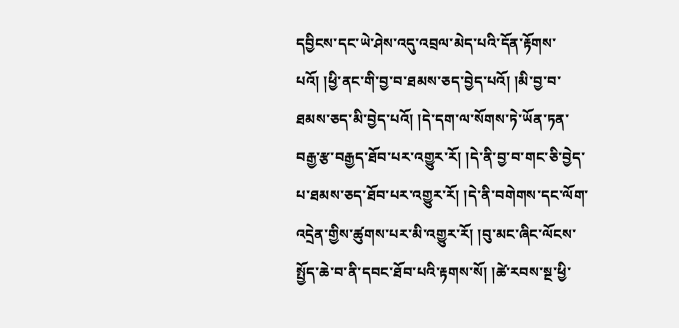དབྱིངས་དང་ཡེ་ཤེས་འདུ་འབྲལ་མེད་པའི་དོན་རྟོགས་པའོ། །ཕྱི་ནང་གི་བྱ་བ་ཐམས་ཅད་བྱེད་པའོ། །མི་བྱ་བ་ཐམས་ཅད་མི་བྱེད་པའོ། །དེ་དག་ལ་སོགས་ཏེ་ཡོན་ཏན་བརྒྱ་རྩ་བརྒྱད་ཐོབ་པར་འགྱུར་རོ། །དེ་ནི་བྱ་བ་གང་ཅི་བྱེད་པ་ཐམས་ཅད་ཐོབ་པར་འགྱུར་རོ། །དེ་ནི་བགེགས་དང་ལོག་འདྲེན་གྱིས་ཚུགས་པར་མི་འགྱུར་རོ། །བུ་མང་ཞིང་ལོངས་སྤྱོད་ཆེ་བ་ནི་དབང་ཐོབ་པའི་རྟགས་སོ། །ཚེ་རབས་སྔ་ཕྱི་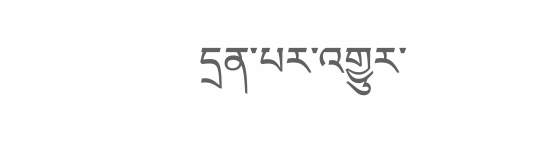དྲན་པར་འགྱུར་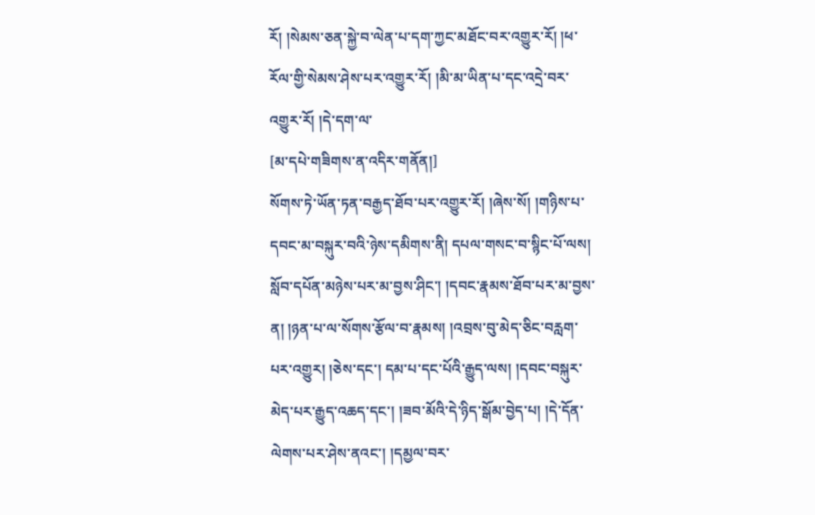རོ། །སེམས་ཅན་སྐྱེ་བ་ལེན་པ་དག་ཀྱང་མཐོང་བར་འགྱུར་རོ། །ཕ་རོལ་གྱི་སེམས་ཤེས་པར་འགྱུར་རོ། །མི་མ་ཡིན་པ་དང་འདྲེ་བར་འགྱུར་རོ། །དེ་དག་ལ་
[མ་དཔེ་གཟིགས་ན་འདིར་གནོན།]
སོགས་ཏེ་ཡོན་ཏན་བརྒྱད་ཐོབ་པར་འགྱུར་རོ། །ཞེས་སོ། །གཉིས་པ་དབང་མ་བསྐུར་བའི་ཉེས་དམིགས་ནི། དཔལ་གསང་བ་སྙིང་པོ་ལས། སློབ་དཔོན་མཉེས་པར་མ་བྱས་ཤིང་། །དབང་རྣམས་ཐོབ་པར་མ་བྱས་ན། །ཉན་པ་ལ་སོགས་རྩོལ་བ་རྣམས། །འབྲས་བུ་མེད་ཅིང་བརླག་པར་འགྱུར། །ཅེས་དང་། དམ་པ་དང་པོའི་རྒྱུད་ལས། །དབང་བསྐུར་མེད་པར་རྒྱུད་འཆད་དང་། །ཟབ་མོའི་དེ་ཉིད་སྒོམ་བྱེད་པ། །དེ་དོན་ལེགས་པར་ཤེས་ནའང་། །དམྱལ་བར་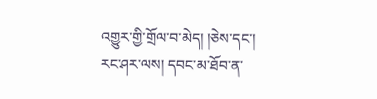འགྱུར་གྱི་གྲོལ་བ་མེད། །ཅེས་དང་། རང་ཤར་ལས། དབང་མ་ཐོབ་ན་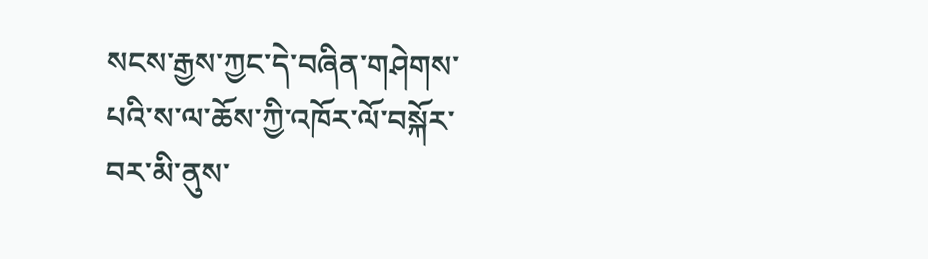སངས་རྒྱས་ཀྱང་དེ་བཞིན་གཤེགས་པའི་ས་ལ་ཆོས་ཀྱི་འཁོར་ལོ་བསྐོར་བར་མི་ནུས་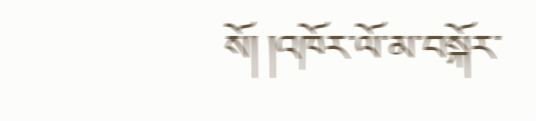སོ། །འཁོར་ལོ་མ་བསྐོར་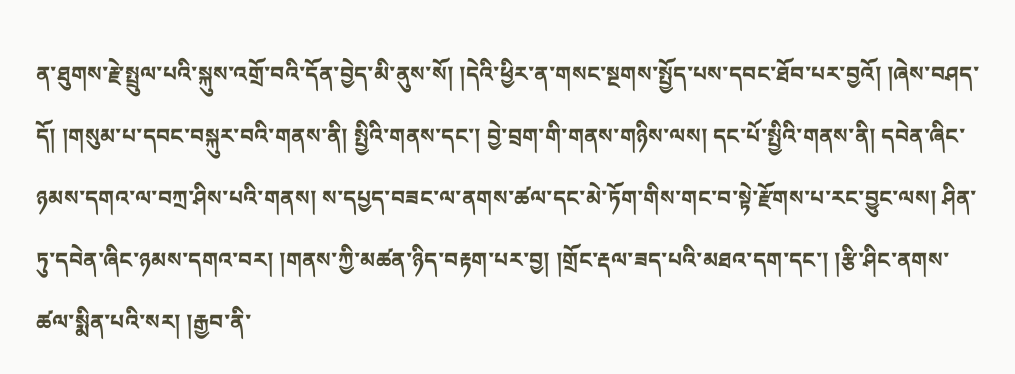ན་ཐུགས་རྗེ་སྤྲུལ་པའི་སྐུས་འགྲོ་བའི་དོན་བྱེད་མི་ནུས་སོ། །དེའི་ཕྱིར་ན་གསང་སྔགས་སྤྱོད་པས་དབང་ཐོབ་པར་བྱའོ། །ཞེས་བཤད་དོ། །གསུམ་པ་དབང་བསྐུར་བའི་གནས་ནི། སྤྱིའི་གནས་དང་། བྱེ་བྲག་གི་གནས་གཉིས་ལས། དང་པོ་སྤྱིའི་གནས་ནི། དབེན་ཞིང་ཉམས་དགའ་ལ་བཀྲ་ཤིས་པའི་གནས། ས་དཔྱད་བཟང་ལ་ནགས་ཚལ་དང་མེ་ཏོག་གིས་གང་བ་སྟེ་རྫོགས་པ་རང་བྱུང་ལས། ཤིན་ཏུ་དབེན་ཞིང་ཉམས་དགའ་བར། །གནས་ཀྱི་མཚན་ཉིད་བརྟག་པར་བྱ། །གྲོང་རྡལ་ཟད་པའི་མཐའ་དག་དང་། །རྩི་ཤིང་ནགས་ཚལ་སྨིན་པའི་སར། །རྒྱབ་ནི་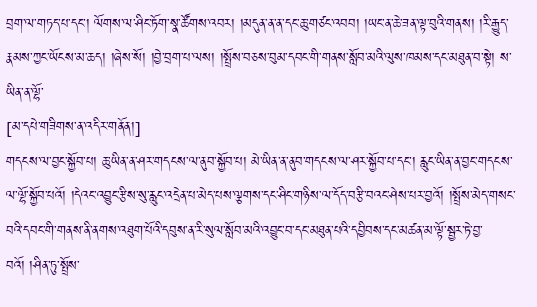བྲག་ལ་གཏད་པ་དང་། ལོགས་ལ་ཤིང་ཏོག་སྣ་ཚོགས་འབར། །མདུན་ན་ན་དང་ཆུ་གཙང་འབབ། །ཡང་ན་ཆེ་ཟན་ལྟ་བུའི་གནས། །རི་རྒྱུད་རྣམས་ཀྱང་ཡོངས་མ་ཆད། །ཞེས་སོ། །བྱེ་བྲག་པ་ལས། །སྤྲོས་བཅས་བུམ་དབང་གི་གནས་སློབ་མའི་ལུས་ཁམས་དང་མཐུན་བ་སྟེ། ས་ཡིན་ན་ལྷོ་
[མ་དཔེ་གཟིགས་ན་འདིར་གནོན།]
གདངས་ལ་བྱང་སྐྱོབ་པ། ཆུ་ཡིན་ན་ཤར་གདངས་ལ་ནུབ་སྐྱོབ་པ། མེ་ཡིན་ན་ནུབ་གདངས་ལ་ཤར་སྐྱོབ་པ་དང་། རླུང་ཡིན་ན་བྱང་གདངས་ལ་ལྷོ་སྐྱོབ་པའོ། །དེའང་འབྱུང་རྩིས་སུ་རླུང་འདྲེན་པ་མེད་པས་ལྕགས་དང་ཤིང་གཉིས་ལ་དོད་བརྩི་བའང་ཤེས་པར་བྱའོ། །སྤྲོས་མེད་གསང་བའི་དབང་གི་གནས་ནི་ནགས་འཐུག་པོའི་དབུས་ན་རི་སུལ་སློབ་མའི་འབྱུང་བ་དང་མཐུན་པའི་དབྱིབས་དང་མཚན་མ་ལྟོ་སྦྱར་ཏེ་བྱ་བའོ། །ཤིན་ཏུ་སྤྲོས་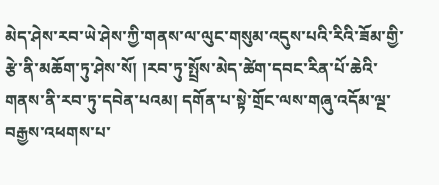མེད་ཤེས་རབ་ཡེ་ཤེས་ཀྱི་གནས་ལ་ལུང་གསུམ་འདུས་པའི་རིའི་ཟོམ་གྱི་རྩེ་ནི་མཆོག་ཏུ་ཤེས་སོ། །རབ་ཏུ་སྤྲོས་མེད་ཚེག་དབང་རིན་པོ་ཆེའི་གནས་ནི་རབ་ཏུ་དབེན་པའམ། དགོན་པ་སྟེ་གྲོང་ལས་གཞུ་འདོམ་ལྔ་བརྒྱས་འཕགས་པ་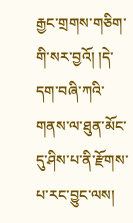རྒྱང་གྲགས་གཅིག་གི་སར་བྱའོ། །དེ་དག་བཞི་ཀའི་གནས་ལ་ཐུན་མོང་དུ་ཤིས་པ་ནི་རྫོགས་པ་རང་བྱུང་ལས།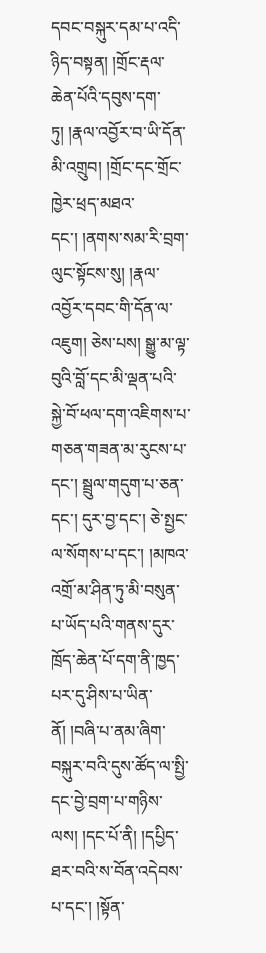དབང་བསྐུར་དམ་པ་འདི་ཉིད་བསྟན། །གྲོང་རྡལ་ཆེན་པོའི་དབུས་དག་ཏུ། །རྣལ་འབྱོར་བ་ཡི་དོན་མི་འགྲུབ། །གྲོང་དང་གྲོང་ཁྱེར་ཕྲད་མཐའ་དང་། །ནགས་སམ་རི་བྲག་ལུང་སྟོངས་སུ། །རྣལ་འབྱོར་དབང་གི་དོན་ལ་འཇུག། ཅེས་པས། སྒྱུ་མ་ལྟ་བུའི་བློ་དང་མི་ལྡན་པའི་སྐྱེ་བོ་ཕལ་དག་འཇིགས་པ་གཅན་གཟན་མ་རུངས་པ་དང་། སྦྲུལ་གདུག་པ་ཅན་དང་། དུར་བྱ་དང་། ཅེ་སྤྱང་ལ་སོགས་པ་དང་། །མཁའ་འགྲོ་མ་ཤིན་ཏུ་མི་བསུན་པ་ཡོད་པའི་གནས་དུར་ཁྲོད་ཆེན་པོ་དག་ནི་ཁྱད་པར་དུ་ཤིས་པ་ཡིན་ནོ། །བཞི་པ་ནམ་ཞིག་བསྐུར་བའི་དུས་ཚོད་ལ་སྤྱི་དང་བྱེ་བྲག་པ་གཉིས་ལས། །དང་པོ་ནི། །དཔྱིད་ཐར་བའི་ས་བོན་འདེབས་པ་དང་། །སྟོན་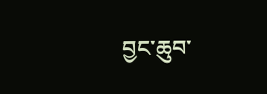བྱང་ཆུབ་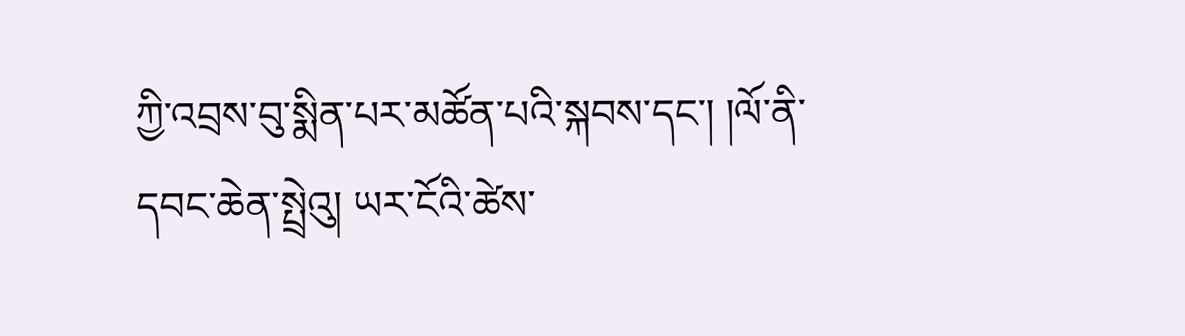ཀྱི་འབྲས་བུ་སྨིན་པར་མཚོན་པའི་སྐབས་དང་། །ལོ་ནི་དབང་ཆེན་སྤྲེའུ། ཡར་ངོའི་ཚེས་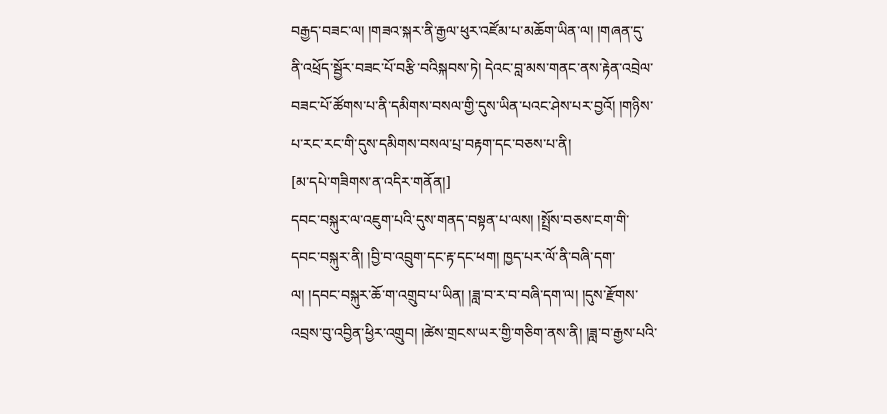བརྒྱད་བཟང་ལ། །གཟའ་སྐར་ནི་རྒྱལ་ཕུར་འཛོམ་པ་མཆོག་ཡིན་ལ། །གཞན་དུ་ནི་འཕྲོད་སྦྱོར་བཟང་པོ་བརྩི་བའིསྐབས་ཏེ། དེའང་བླ་མས་གནང་ནས་རྟེན་འབྲེལ་བཟང་པོ་ཚོགས་པ་ནི་དམིགས་བསལ་གྱི་དུས་ཡིན་པའང་ཤེས་པར་བྱའོ། །གཉིས་པ་རང་རང་གི་དུས་དམིགས་བསལ་པྲ་བརྟག་དང་བཅས་པ་ནི།
[མ་དཔེ་གཟིགས་ན་འདིར་གནོན།]
དབང་བསྐུར་ལ་འཇུག་པའི་དུས་གནད་བསྟན་པ་ལས། །སྤྲོས་བཅས་ངག་གི་དབང་བསྐུར་ནི། །བྱི་བ་འབྲུག་དང་རྟ་དང་ཕག། ཁྱད་པར་ལོ་ནི་བཞི་དག་ལ། །དབང་བསྐུར་ཆོ་ག་འགྲུབ་པ་ཡིན། །ཟླ་བ་ར་བ་བཞི་དག་ལ། །དུས་རྫོགས་འབྲས་བུ་འབྱིན་ཕྱིར་འགྲུབ། །ཚེས་གྲངས་ཡར་གྱི་གཅིག་ནས་ནི། །ཟླ་བ་རྒྱས་པའི་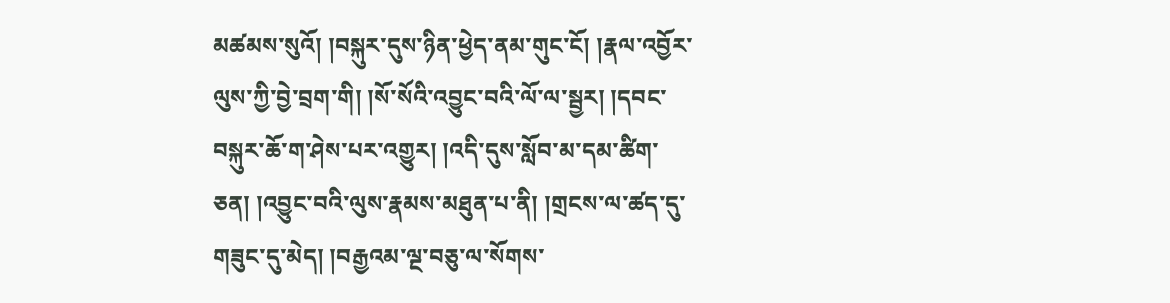མཚམས་སུའོ། །བསྐུར་དུས་ཉིན་ཕྱེད་ནམ་གུང་ངོ། །རྣལ་འབྱོར་ལུས་ཀྱི་བྱེ་བྲག་གི། །སོ་སོའི་འབྱུང་བའི་ལོ་ལ་སྦྱར། །དབང་བསྐུར་ཆོ་ག་ཤེས་པར་འགྱུར། །འདི་དུས་སློབ་མ་དམ་ཚིག་ཅན། །འབྱུང་བའི་ལུས་རྣམས་མཐུན་པ་ནི། །གྲངས་ལ་ཚད་དུ་གཟུང་དུ་མེད། །བརྒྱའམ་ལྔ་བཅུ་ལ་སོགས་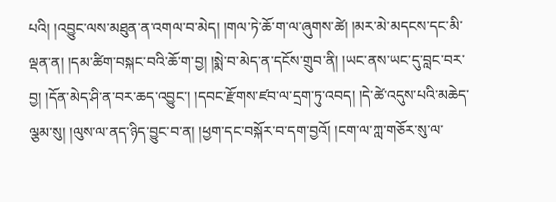པའི། །འབྱུང་ལས་མཐུན་ན་འགལ་བ་མེད། །གལ་ཏེ་ཆོ་ག་ལ་ཞུགས་ཚེ། །མར་མེ་མདངས་དང་མི་ལྡན་ན། །དམ་ཚིག་བསྐང་བའི་ཆོ་ག་བྱ། །སྨེ་བ་མེད་ན་དངོས་གྲུབ་ནི། །ཡང་ནས་ཡང་དུ་བླང་བར་བྱ། །དོན་མེད་ཤི་ན་བར་ཆད་འབྱུང་། །དབང་རྫོགས་ཛབ་ལ་དྲག་ཏུ་འབད། །དེ་ཚེ་འདུས་པའི་མཆེད་ལྕམ་སུ། །ལུས་ལ་ནད་ཉིད་བྱུང་བ་ན། །ཕྱག་དང་བསྐོར་བ་དག་བྱའོ། །ངག་ལ་ཀླ་གཅོར་སུ་ལ་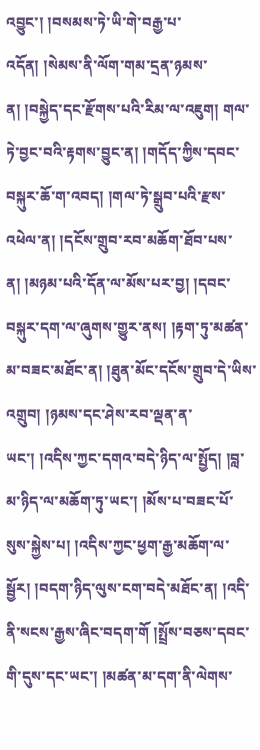འབྱུང་། །བསམས་ཏེ་ཡི་གེ་བརྒྱ་པ་འདོན། །སེམས་ནི་ལོག་གམ་དྲན་ཉམས་ན། །བསྐྱེད་དང་རྫོགས་པའི་རིམ་ལ་འཇུག། གལ་ཏེ་བྱང་བའི་རྟགས་བྱུང་ན། །གདོད་ཀྱིས་དབང་བསྐུར་ཆོ་ག་འབད། །གལ་ཏེ་སྒྲུབ་པའི་རྫས་འཕེལ་ན། །དངོས་གྲུབ་རབ་མཆོག་ཐོབ་པས་ན། །མཉམ་པའི་དོན་ལ་མོས་པར་བྱ། །དབང་བསྐུར་དག་ལ་ཞུགས་གྱུར་ནས། །རྟག་ཏུ་མཚན་མ་བཟང་མཐོང་ན། །ཐུན་མོང་དངོས་གྲུབ་དེ་ཡིས་འགྲུབ། །ཉམས་དང་ཤེས་རབ་ལྡན་ན་ཡང་། །འདིས་ཀྱང་དགའ་བདེ་ཉིད་ལ་སྤྱོད། །བླ་མ་ཉིད་ལ་མཆོག་ཏུ་ཡང་། །མོས་པ་བཟང་པོ་སུས་སྐྱེས་པ། །འདིས་ཀྱང་ཕྱག་རྒྱ་མཆོག་ལ་སྦྱོར། །བདག་ཉིད་ལུས་ངག་བདེ་མཐོང་ན། །འདི་ནི་སངས་རྒྱས་ཞིང་བདག་གོ །སྤྲོས་བཅས་དབང་གི་དུས་དང་ཡང་། །མཚན་མ་དག་ནི་ལེགས་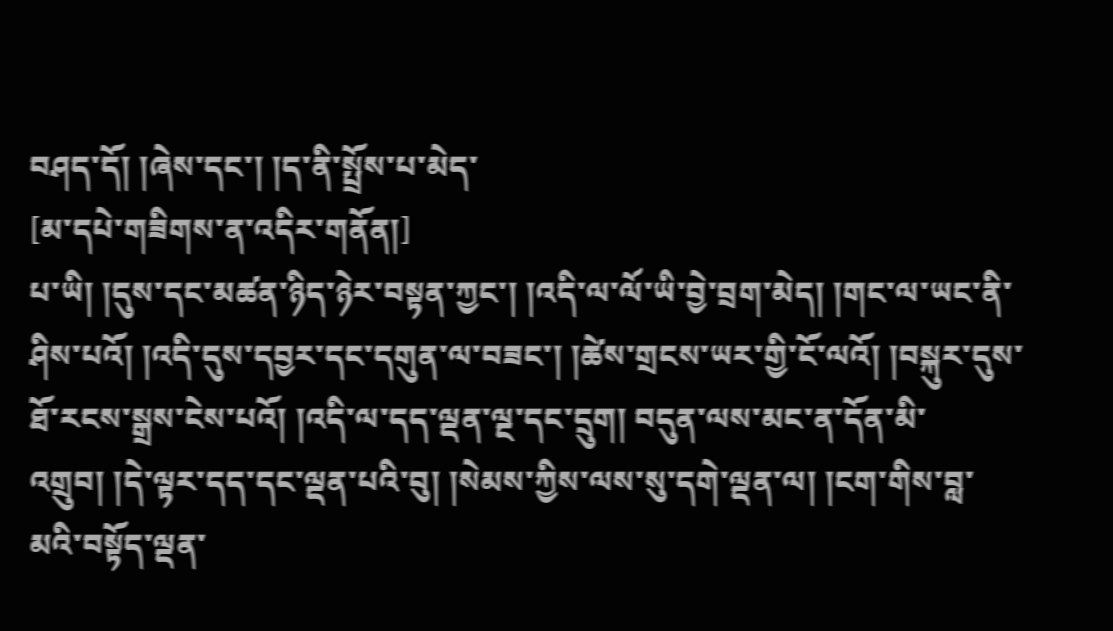བཤད་དོ། །ཞེས་དང་། །ད་ནི་སྤྲོས་པ་མེད་
[མ་དཔེ་གཟིགས་ན་འདིར་གནོན།]
པ་ཡི། །དུས་དང་མཚན་ཉིད་ཉེར་བསྟན་ཀྱང་། །འདི་ལ་ལོ་ཡི་བྱེ་བྲག་མེད། །གང་ལ་ཡང་ནི་ཤིས་པའོ། །འདི་དུས་དབྱར་དང་དགུན་ལ་བཟང་། །ཚེས་གྲངས་ཡར་གྱི་ངོ་ལའོ། །བསྐུར་དུས་ཐོ་རངས་སྒྲས་ངེས་པའོ། །འདི་ལ་དད་ལྡན་ལྔ་དང་དྲུག། བདུན་ལས་མང་ན་དོན་མི་འགྲུབ། །དེ་ལྟར་དད་དང་ལྡན་པའི་བུ། །སེམས་ཀྱིས་ལས་སུ་དགེ་ལྡན་ལ། །ངག་གིས་བླ་མའི་བསྟོད་ལྡན་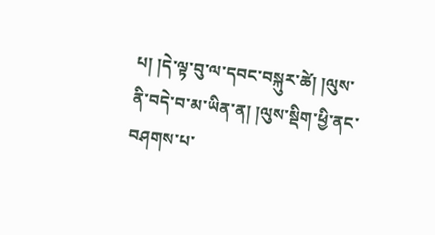པ། །དེ་ལྟ་བུ་ལ་དབང་བསྐུར་ཚེ། །ལུས་ནི་བདེ་བ་མ་ཡིན་ན། །ལུས་སྡིག་ཕྱི་ནང་བཤགས་པ་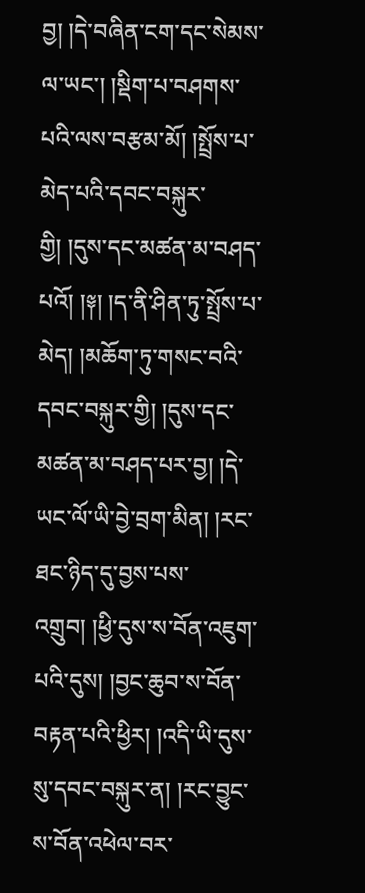བྱ། །དེ་བཞིན་ངག་དང་སེམས་ལ་ཡང་། །སྡིག་པ་བཤགས་པའི་ལས་བརྩམ་མོ། །སྤྲོས་པ་མེད་པའི་དབང་བསྐུར་གྱི། །དུས་དང་མཚན་མ་བཤད་པའོ། །༈། །ད་ནི་ཤིན་ཏུ་སྤྲོས་པ་མེད། །མཆོག་ཏུ་གསང་བའི་དབང་བསྐུར་གྱི། །དུས་དང་མཚན་མ་བཤད་པར་བྱ། །དེ་ཡང་ལོ་ཡི་བྱེ་བྲག་མིན། །རང་ཐང་ཉིད་དུ་བྱས་པས་འགྲུབ། །ཕྱི་དུས་ས་བོན་འཇུག་པའི་དུས། །བྱང་ཆུབ་ས་བོན་བརྟན་པའི་ཕྱིར། །འདི་ཡི་དུས་སུ་དབང་བསྐུར་ན། །རང་བྱུང་ས་བོན་འཕེལ་བར་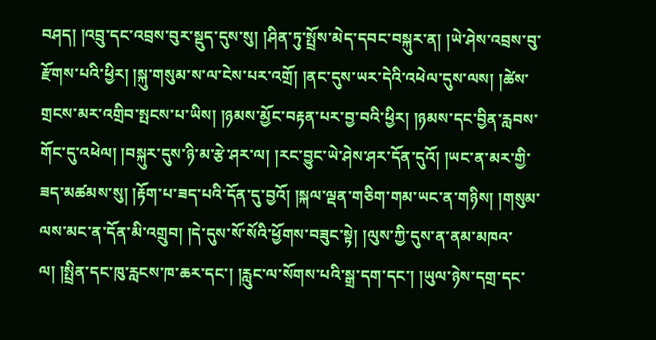བཤད། །འབྲུ་དང་འབྲས་བུར་སྡུད་དུས་སུ། །ཤིན་ཏུ་སྤྲོས་མེད་དབང་བསྐུར་ན། །ཡེ་ཤེས་འབྲས་བུ་རྫོགས་པའི་ཕྱིར། །སྐུ་གསུམ་ས་ལ་ངེས་པར་འགྲོ། །ནང་དུས་ཡར་དེའི་འཕེལ་དུས་ལས། །ཚེས་གྲངས་མར་འགྲིབ་སྤངས་པ་ཡིས། །ཉམས་མྱོང་བརྟན་པར་བྱ་བའི་ཕྱིར། །ཉམས་དང་བྱིན་རླབས་གོང་དུ་འཕེལ། །བསྐུར་དུས་ཉི་མ་རྩེ་ཤར་ལ། །རང་བྱུང་ཡེ་ཤེས་ཤར་དོན་དུའོ། །ཡང་ན་མར་གྱི་ཟད་མཚམས་སུ། །རྟོག་པ་ཟད་པའི་དོན་དུ་བྱའོ། །སྐལ་ལྡན་གཅིག་གམ་ཡང་ན་གཉིས། །གསུམ་ལས་མང་ན་དོན་མི་འགྲུབ། །དེ་དུས་སོ་སོའི་ཕྱོགས་བཟུང་སྟེ། །ལུས་ཀྱི་དུས་ན་ནམ་མཁའ་ལ། །སྤྲིན་དང་ཁུ་རླངས་ཁ་ཆར་དང་། །རླུང་ལ་སོགས་པའི་སྒྲ་དག་དང་། །ཡུལ་ཉེས་དགྲ་དང་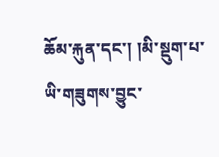ཆོམ་རྐུན་དང་། །མི་སྡུག་པ་ཡི་གཟུགས་བྱུང་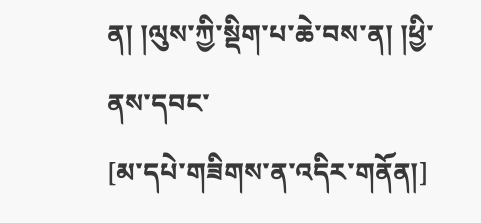ན། །ལུས་ཀྱི་སྡིག་པ་ཆེ་བས་ན། །ཕྱི་ནས་དབང་
[མ་དཔེ་གཟིགས་ན་འདིར་གནོན།]